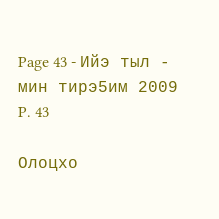Page 43 - Ийэ тыл - мин тирэ5им 2009
P. 43

Олоцхо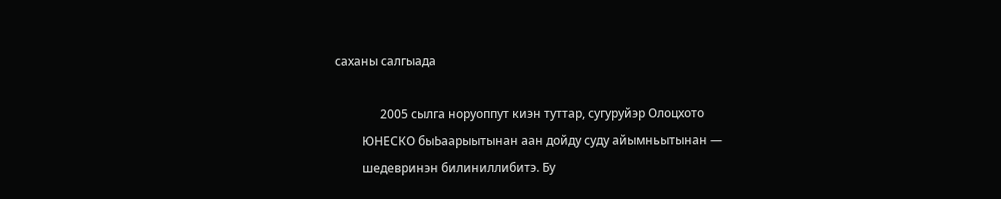саханы салгыада

               2005 сылга норуоппут киэн туттар, сугуруйэр Олоцхото
         ЮНЕСКО быЬаарыытынан аан дойду суду айымньытынан —
         шедевринэн билиниллибитэ. Бу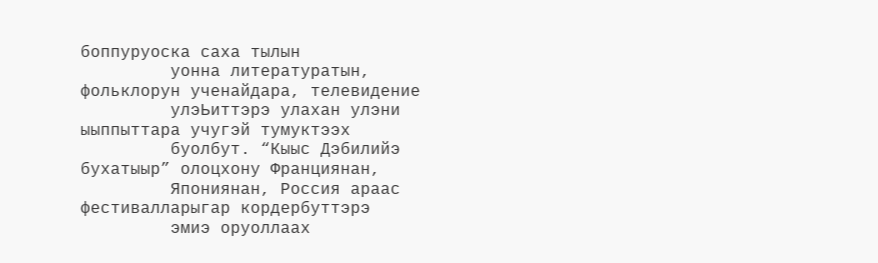боппуруоска саха тылын
         уонна литературатын, фольклорун ученайдара, телевидение
         улэЬиттэрэ улахан улэни ыыппыттара учугэй тумуктээх
         буолбут. “Кыыс Дэбилийэ бухатыыр” олоцхону Франциянан,
         Япониянан, Россия араас фестивалларыгар кордербуттэрэ
         эмиэ оруоллаах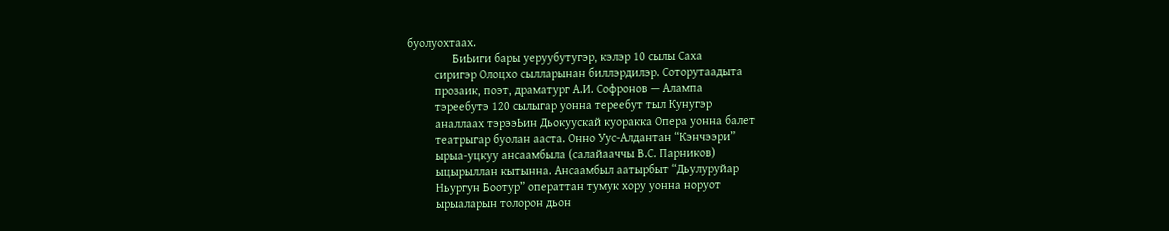буолуохтаах.
               БиЬиги бары уеруубутугэр, кэлэр 10 сылы Саха
         сиригэр Олоцхо сылларынан биллэрдилэр. Соторутаадыта
         прозаик, поэт, драматург А.И. Софронов — Алампа
         тэреебутэ 120 сылыгар уонна тереебут тыл Кунугэр
         аналлаах тэрээЬин Дьокуускай куоракка Опера уонна балет
         театрыгар буолан ааста. Онно Уус-Алдантан “Кэнчээри”
         ырыа-уцкуу ансаамбыла (салайааччы В.С. Парников)
         ыцырыллан кытынна. Ансаамбыл аатырбыт “Дьулуруйар
         Ньургун Боотур” операттан тумук хору уонна норуот
         ырыаларын толорон дьон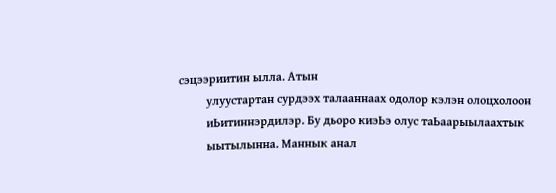сэцээриитин ылла. Атын
         улуустартан сурдээх талааннаах одолор кэлэн олоцхолоон
         иЬитиннэрдилэр. Бу дьоро киэЬэ олус таЬаарыылаахтык
         ыытылынна. Маннык анал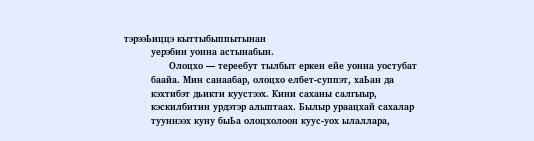тэрээЬиццэ кыттыбыппытынан
         уерэбин уонна астынабын.
               Олоцхо — тереебут тылбыт еркен ейе уонна уостубат
         баайа. Мин санаабар, олоцхо елбет-суппэт, хаЬан да
         кэхтибэт дьикти куустээх. Кини саханы салгыыр,
         кэскилбитин урдэтэр алыптаах. Былыр ураацхай сахалар
         тууннээх куну быЬа олоцхолоон куус-уох ылаллара,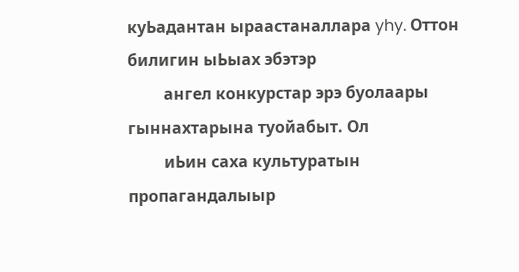куЬадантан ыраастаналлара yhy. Оттон билигин ыЬыах эбэтэр
         ангел конкурстар эрэ буолаары гыннахтарына туойабыт. Ол
         иЬин саха культуратын пропагандалыыр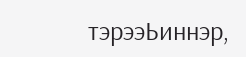тэрээЬиннэр,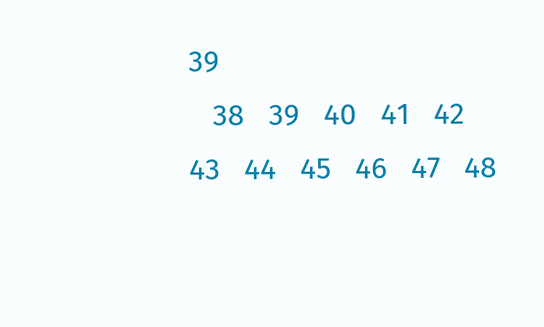39
   38   39   40   41   42   43   44   45   46   47   48